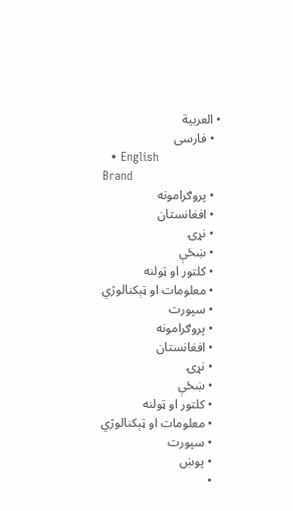• العربية
  • فارسی
  • English
Brand
  • پروګرامونه
  • افغانستان
  • نړۍ
  • ښځې
  • کلتور او ټولنه
  • معلومات او ټېکنالوژي
  • سپورت
  • پروګرامونه
  • افغانستان
  • نړۍ
  • ښځې
  • کلتور او ټولنه
  • معلومات او ټېکنالوژي
  • سپورت
  • پوښ
  •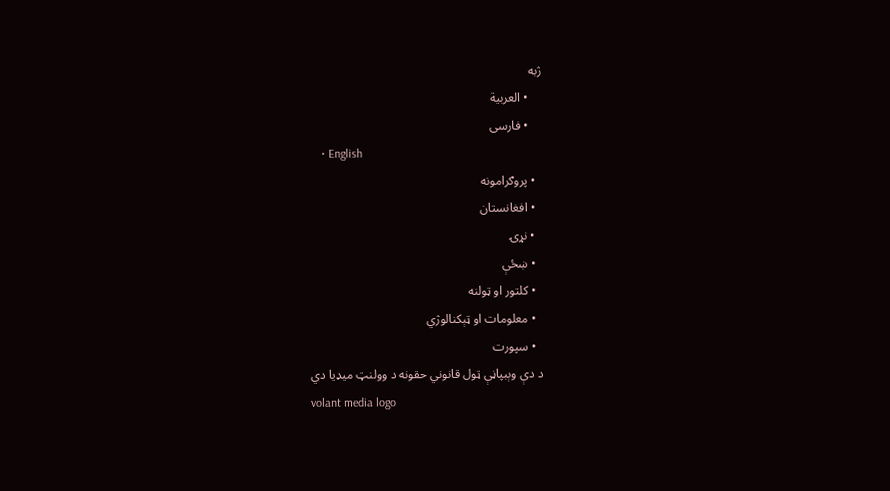ژبه
    • العربية
    • فارسی
    • English
  • پروګرامونه
  • افغانستان
  • نړۍ
  • ښځې
  • کلتور او ټولنه
  • معلومات او ټېکنالوژي
  • سپورت
د دې وېبپاڼې ټول قانوني حقونه د وولنټ میډیا دي
volant media logo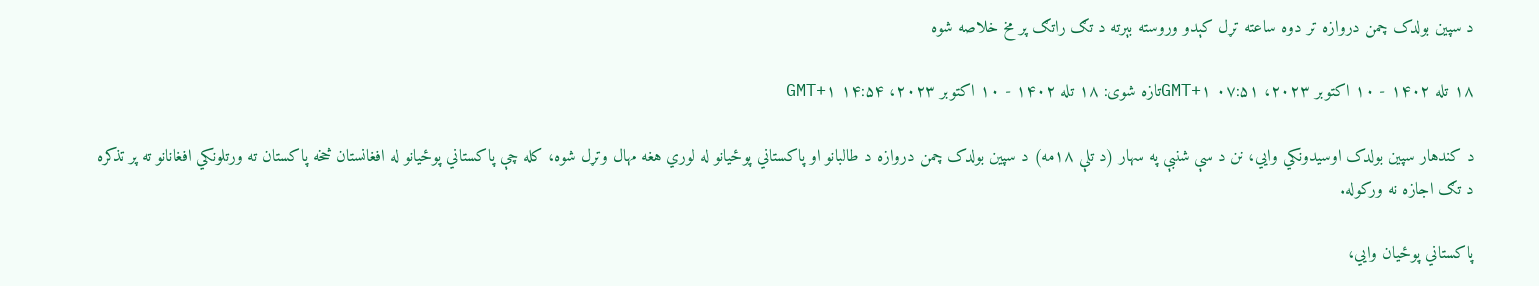د سپین بولدک چمن دروازه تر دوه ساعته تړل کېدو وروسته بېرته د تګ راتګ پر مخ خلاصه شوه

۱۸ تله ۱۴۰۲ - ۱۰ اکتوبر ۲۰۲۳، ۰۷:۵۱ GMT+۱تازه شوی: ۱۸ تله ۱۴۰۲ - ۱۰ اکتوبر ۲۰۲۳، ۱۴:۵۴ GMT+۱

د کندهار سپین بولدک اوسیدونکي وايي، نن د سې شنبې په سهار (د تلې ۱۸مه) د سپین بولدک چمن دروازه د طالبانو او پاکستاني پوځیانو له لوري هغه مهال وتړل شوه، کله چې پاکستاني پوځیانو له افغانستان څخه پاکستان ته ورتلونکي افغانانو ته پر تذکره د تګ اجازه نه ورکوله.

پاکستاني پوځیان وايي،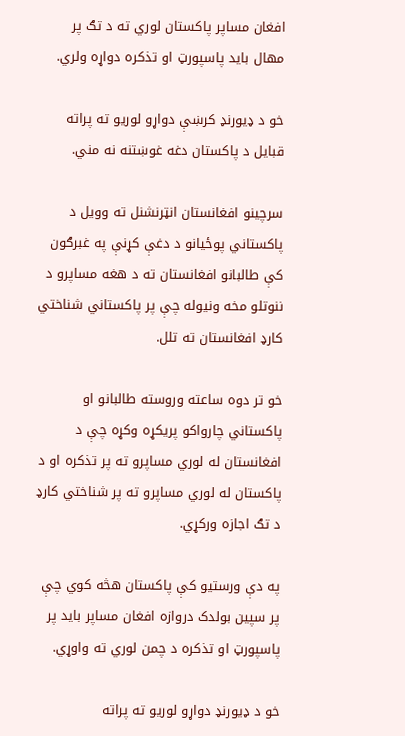افغان مساپر پاکستان لوري ته د تګ پر مهال باید پاسپورټ او تذکره دواړه ولري.

خو د ډیورنډ کرښې دواړو لوریو ته پراته قبایل د پاکستان دغه غوښتنه نه مني.

سرچینو افغانستان انټرنشنل ته وویل د پاکستاني پوځیانو د دغې کړنې په غبرګون کې طالبانو افغانستان ته د هغه مساپرو د ننوتلو مخه ونیوله چې پر پاکستاني شناختي کارډ افغانستان ته تلل.

خو تر دوه ساعته وروسته طالبانو او پاکستاني چارواکو پریکړه وکړه چې د افغانستان له لوري مساپرو ته پر تذکره او د پاکستان له لوري مساپرو ته پر شناختي کارډ د تګ اجازه ورکړي.

په دې ورستیو کې پاکستان هڅه کوي چې پر سپین بولدک دروازه افغان مساپر باید پر پاسپورټ او تذکره د چمن لوري ته واوړي.

خو د ډیورنډ دواړو لوریو ته پراته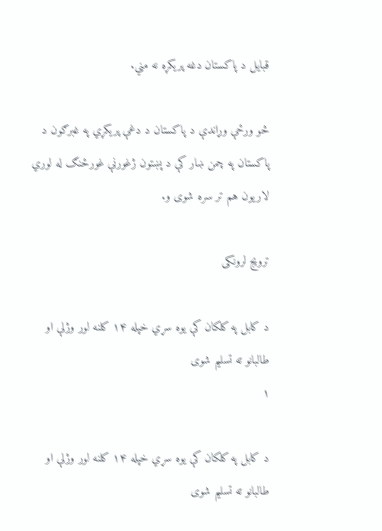قبایل د پاکستان دغه پریکړه نه مني.

څو ورځې وړاندې د پاکستان د دغې پریکړي په غبرګون د پاکستان په چمن ښار کې د پښتون ژغورنې غورځنګ له لوري لاریون هم تر سره شوی و.

ترویج لرونکی

د کابل په کلکان کې یوه سړي خپله ۱۴ کلنه لور وژلې او طالبانو ته تسلیم شوی
۱

د کابل په کلکان کې یوه سړي خپله ۱۴ کلنه لور وژلې او طالبانو ته تسلیم شوی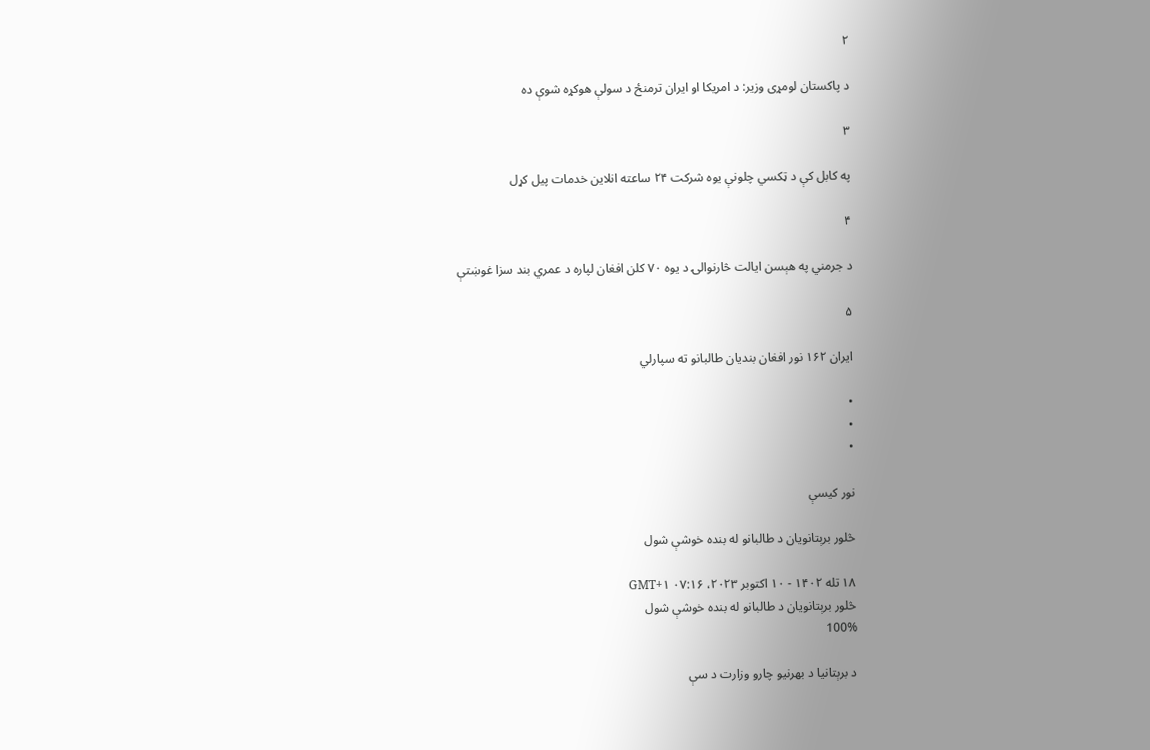۲

د پاکستان لومړی وزیر: د امریکا او ایران ترمنځ د سولې هوکړه شوې ده

۳

په کابل کې د ټکسي چلونې یوه شرکت ۲۴ ساعته انلاین خدمات پیل کړل

۴

د جرمني په هېسن ایالت څارنوالۍ د یوه ۷۰ کلن افغان لپاره د عمري بند سزا غوښتې

۵

ایران ۱۶۲ نور افغان بندیان طالبانو ته سپارلي

•
•
•

نور کیسې

څلور برېتانویان د طالبانو له بنده خوشې شول

۱۸ تله ۱۴۰۲ - ۱۰ اکتوبر ۲۰۲۳، ۰۷:۱۶ GMT+۱
څلور برېتانویان د طالبانو له بنده خوشې شول
100%

د برېتانيا د بهرنيو چارو وزارت د سې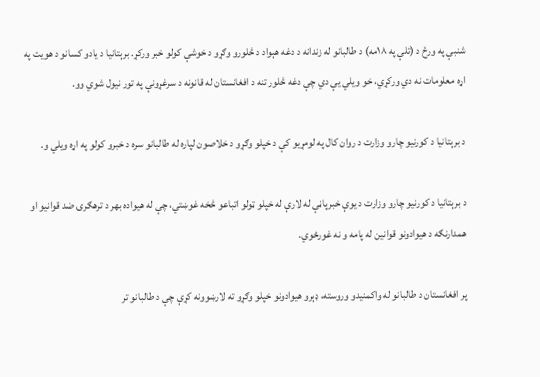شنبې په ورځ د (تلې په ۱۸مه) د طالبانو له زندانه د دغه هېواد د څلورو وګړو د خوشې کولو خبر ورکړ. برېتانیا د یادو کسانو د هویت په اړه معلومات نه دي ورکړي، خو ویلي یې دي چې دغه څلور تنه د افغانستان له قانونه د سرغړونې په تور نیول شوي وو.

د برېتانیا د کورنیو چارو وزارت د روان کال په لومړیو کې د خپلو وګړو د خلاصون لپاره له طالبانو سره د خبرو کولو په اړه ویلي و.

د برېتانیا د کورنیو چارو وزارت د یوې خبرپاڼې له لارې له خپلو ټولو اتباعو څخه غوښتي، چې له هیواده بهر د ترهګرۍ ضد قوانیو او همدارنګه د هیوادونو قوانین له پامه و نه غورځوي.

پر افغانستان د طالبانو له واکمنیدو وروسته، ډېرو هیوادونو خپلو وګړو ته لارښوونه کړې چې د طالبانو تر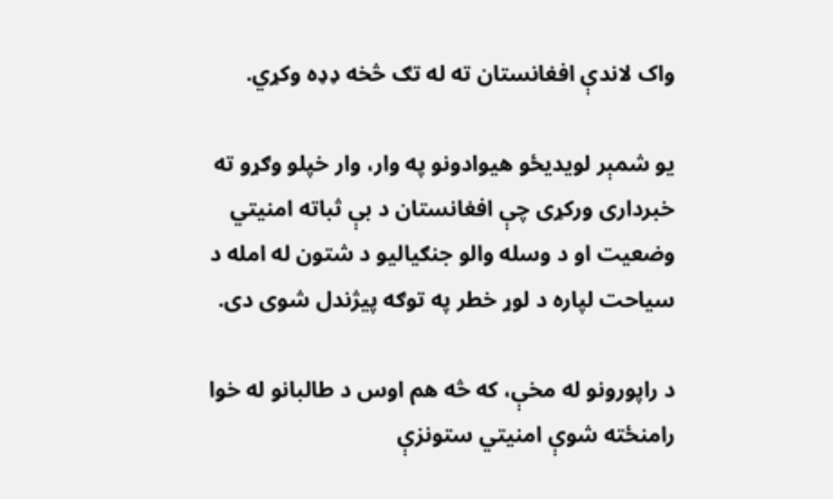واک لاندې افغانستان ته له تګ څخه ډډه وکړي.

یو شمېر لویدیځو هیوادونو په وار، وار خپلو وګړو ته خبرداری ورکړی چې افغانستان د بې ثباته امنیتي وضعیت او د وسله والو جنګیالیو د شتون له امله د سیاحت لپاره د لوړ خطر په توګه پیژندل شوی دی.

د راپورونو له مخې، که څه هم اوس د طالبانو له خوا رامنځته شوې امنیتي ستونزې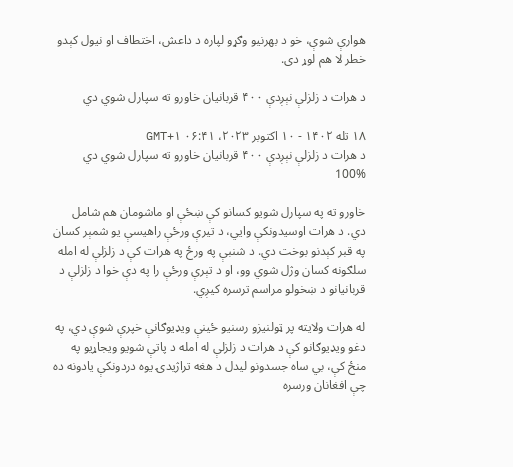هوارې شوې، خو د بهرنیو وګړو لپاره د داعش، اختطاف او نیول کېدو خطر لا هم لوړ دی.

د هرات د زلزلې نېږدې ۴۰۰ قربانیان خاورو ته سپارل شوي دي

۱۸ تله ۱۴۰۲ - ۱۰ اکتوبر ۲۰۲۳، ۰۶:۴۱ GMT+۱
د هرات د زلزلې نېږدې ۴۰۰ قربانیان خاورو ته سپارل شوي دي
100%

خاورو ته په سپارل شویو کسانو کې ښځې او ماشومان هم شامل دي. د هرات اوسیدونکې وايي، د تیرې ورځې راهیسې یو شمېر کسان په قبر کېدنو بوخت دي. د شنبې په ورځ په هرات کې د زلزلې له امله سلګونه کسان وژل شوي وو، او د تېرې ورځې را په دې خوا د زلزلې د قربانیانو د ښخولو مراسم ترسره کیږي.

له هرات ولایته پر ټولنیزو رسنیو ځینې ویډیوګانې خپرې شوې دي، په دغو ویډیوګانو کې د هرات د زلزلې له امله د پاتې شویو ویجاړیو په منځ کې، بي ساه جسدونو لیدل د هغه تراژیدۍ یوه دردونکې یادونه ده چې افغانان ورسره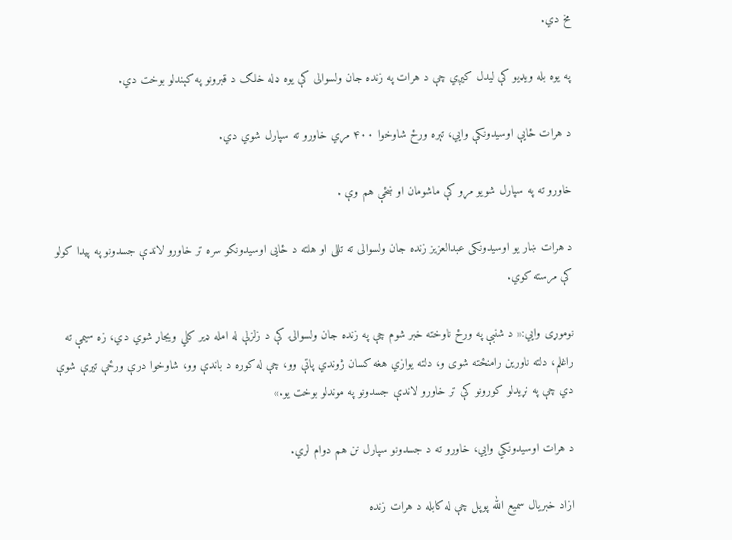مخ دي.

په یوه بله ویډیو کې لیدل کیږي چې د هرات په زنده جان ولسوالی کې یوه ډله خلګ د قبرونو په کېندلو بوخت دي.

د هرات ځایې اوسیدونکې وايي، تېره ورځ شاوخوا ۴۰۰ مړي خاورو ته سپارل شوي دي.

خاورو ته په سپارل شویو مړو کې ماشومان او ښځې هم وې .

د هرات ښار یو اوسیدونکی عبدالعزیز زنده جان ولسوالی ته تللی او هلته د ځایی اوسیدونکو سره تر خاورو لاندې جسدونو په پیدا کولو کې مرسته کوي.

نوموړی وايي:« د شنبې په ورځ ناوخته خبر شوم چې په زنده جان ولسوالۍ کې د زلزلې له امله ډیر کلي ویجاړ شوي دي، زه سیمې ته راغلم، دلته ناورین رامنځته شوی و، دلته یوازي هغه کسان ژوندي پاتې وو، چې له کوره د باندې وو، شاوخوا درې ورځې تیرې شوې دي چې په نړیدلو کورونو کې تر خاورو لاندې جسدونو په موندلو بوخت یو.»

د هرات اوسیدونکي وايي، خاورو ته د جسدونو سپارل نن هم دوام لري.

ازاد خبریال سمیع الله پوپل چې له کابله د هرات زنده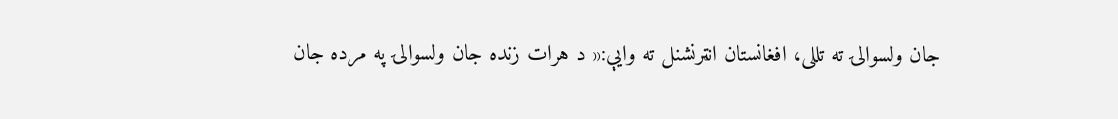جان ولسوالۍ ته تللی، افغانستان انټرنشنل ته وایې:« د هرات زنده جان ولسوالۍ په مرده جان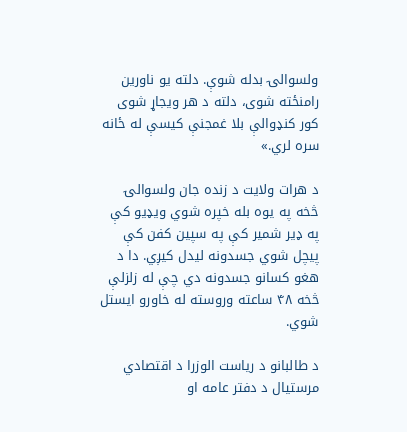ولسوالۍ بدله شوې. دلته یو ناورین رامنځته شوی، دلته د هر ویجاړ شوی کور کنډوالې بلا غمجنې کیسې له ځانه سره لري.»

د هرات ولایت د زنده جان ولسوالۍ څخه په یوه بله خپره شوي ویډیو کې په ډیر شمیر کې په سپین کفن کې پيچل شوي جسدونه لیدل کیږي. دا د هغو کسانو جسدونه دي چې له زلزلې څخه ۴۸ ساعته وروسته له خاورو ایستل شوي.

د طالبانو د ریاست الوزرا د اقتصادي مرستیال د دفتر عامه او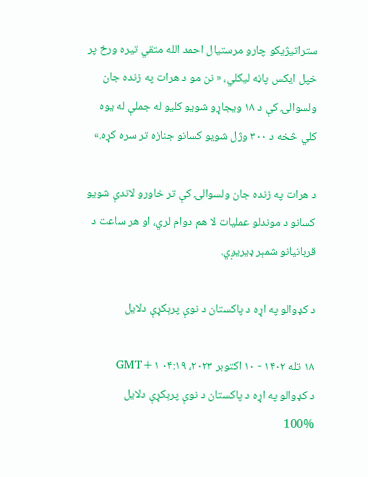ستراتیژیکو چارو مرستیال احمد الله متقي تیره ورځ پر خپل ایکس پاڼه لیکلي، « نن مو د هرات په زنده جان ولسوالۍ کې د ۱۸ ویجاړو شویو کلیو له جملې له یوه کلي څخه د ۳۰۰ وژل شویو کسانو جنازه تر سره کړه.»

د هرات په زنده جان ولسوالۍ کې تر خاورو لاندې شویو کسانو د موندلو عملیات لا هم دوام لري، او هر ساعت د قربانیانو شمېر ډیریږي.

د کډوالو په اړه د پاکستان د نوې پرېکړې دلایل

۱۸ تله ۱۴۰۲ - ۱۰ اکتوبر ۲۰۲۳، ۰۴:۱۹ GMT+۱
د کډوالو په اړه د پاکستان د نوې پرېکړې دلایل
100%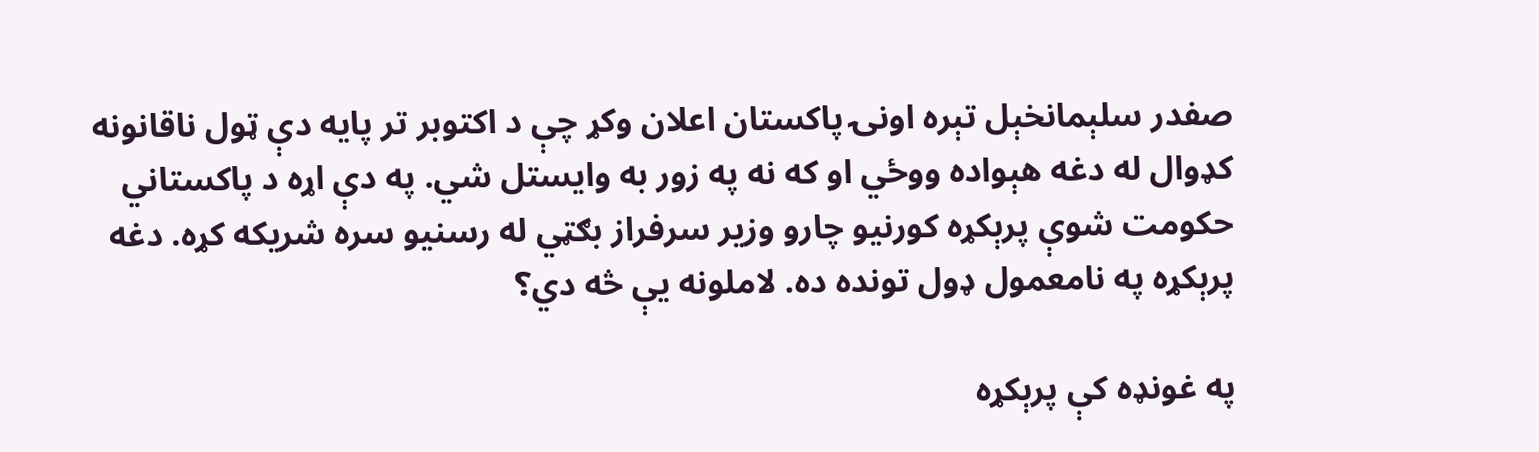صفدر سلېمانخېل تېره اونۍ پاکستان اعلان وکړ چې د اکتوبر تر پایه دې ټول ناقانونه کډوال له دغه هېواده ووځي او که نه په زور به وایستل شي. په دې اړه د پاکستاني حکومت شوې پرېکړه کورنیو چارو وزیر سرفراز بګټي له رسنیو سره شریکه کړه. دغه پرېکړه په نامعمول ډول تونده ده. لاملونه یې څه دي؟

په غونډه کې پرېکړه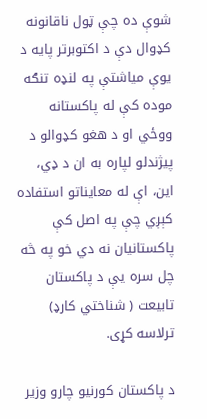شوې ده چې ټول ناقانونه کډوال دې د اکتوبرتر پایه د یوې میاشتې په لنډه تنګه موده کې له پاکستانه ووځي او د هغو کډوالو د پيژندلو لپاره به ان د ډي، این، اې له معایناتو استفاده کېږي چې په اصل کې پاکستانیان نه دي خو په څه چل سره یې د پاکستان تابیعت ( شناختي کارډ) ترلاسه کړی.

د پاکستان کورنیو چارو وزیر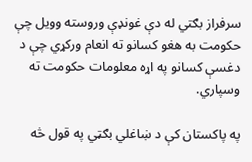سرفراز بګتي له دې غونډې وروسته وویل چې حکومت به هغو کسانو ته انعام ورکړي چې د دغسې کسانو په اړه معلومات حکومت ته وسپاري.

په پاکستان کې د ښاغلي بګټي په قول څه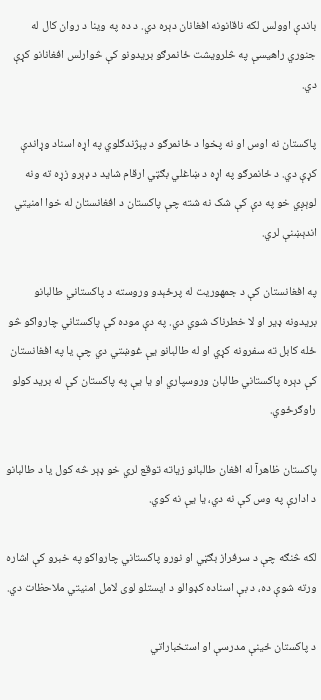باندې اوولس لکه ناقانونه افغانان دېره دي. د ده په وینا د روان کال له جنوري راهیسې په څلرویشت ځانمرګو بریدونو کې څوارلس افغانانو کړې دي.

پاکستان نه اوس او نه پخوا د ځانمرګو د پېژندګلوي په اړه اسناد وړاندې کړې دي. د ځانمرګو په اړه د ښاغلي بګټي ارقام شاید د ډېرو زړه ته ونه لوېږي خو په دې کې شک نه شته چې پاکستان د افغانستان له خوا امنیتي اندېښنې لري.

په افغانستان کې د جمهوریت له پرځېدو وروسته د پاکستاني طالبانو بریدونه ډیر او لا خطرناک شوي دي. په دې موده کې پاکستاني چارواکو څو ځله کابل ته سفرونه کړي او له طالبانو یې غوښتي دي چې یا په افغانستان کې دېره پاکستاني طالبان وروسپاري او یا یې په پاکستان کې له برید کولو راوګرځوي.

پاکستان ظاهرآ له افغان طالبانو زیاته توقع لري خو ډېر څه کول یا د طالبانو د ادارې په وس کې نه دي، یا یې نه کوي.

لکه څنګه چې د سرفراز بګټي او نورو پاکستاني چارواکو په خبرو کې اشاره ورته شوې ده، د بې اسناده کډوالو د ایستلو لوی لامل امنیتي ملاحظات دي.

د پاکستان ځینې مدرسې او استخباراتي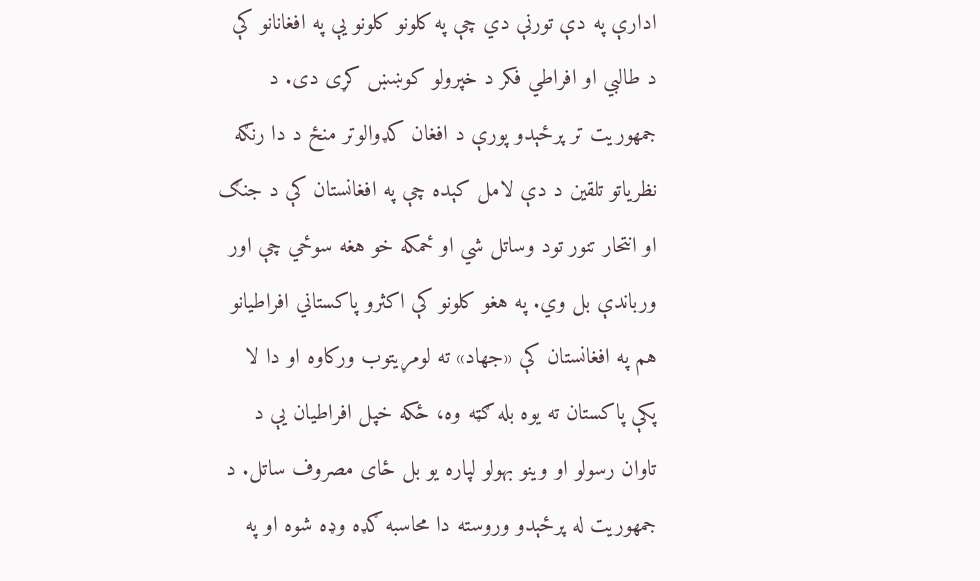ادارې په دې تورنې دي چې په کلونو کلونو یې په افغانانو کې د طالبي او افراطي فکر د خپرولو کوښښ کړی دی. د جمهوریت تر پرځېدو پورې د افغان کډوالوتر منځ د دا رنګه نظریاتو تلقین د دې لامل کېده چې په افغانستان کې د جنګ او انتحار تنور تود وساتل شي او ځمکه خو هغه سوځي چې اور ورباندې بل وي. په هغو کلونو کې اکثرو پاکستاني افراطیانو هم په افغانستان کې «جهاد» ته لومړیتوب ورکاوه او دا لا پکې پاکستان ته یوه بله ګټه وه، ځکه خپل افراطیان یې د تاوان رسولو او وینو بهولو لپاره یو بل ځای مصروف ساتل. د جمهوریت له پرځېدو وروسته دا محاسبه ګډه وډه شوه او په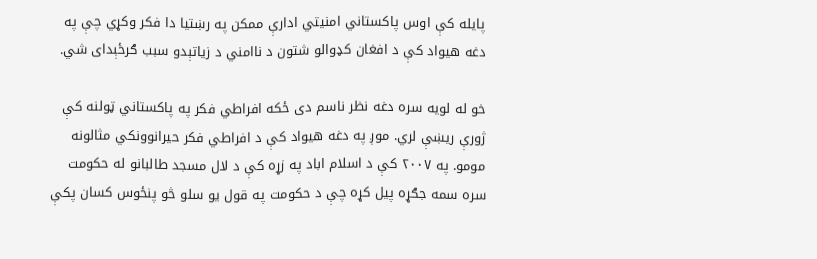پایله کې اوس پاکستاني امنیتي ادارې ممکن په رښتیا دا فکر وکړي چې په دغه هیواد کې د افغان کډوالو شتون د ناامني د زیاتېدو سبب ګرځېدای شي.

خو له لویه سره دغه نظر ناسم دی ځکه افراطي فکر په پاکستاني ټولنه کې ژورې ریښې لري. موږ په دغه هیواد کې د افراطي فکر حیرانوونکي مثالونه مومو. په ۲۰۰۷ کې د اسلام اباد په زړه کې د لال مسجد طالبانو له حکومت سره سمه جګړه پیل کړه چې د حکومت په قول یو سلو څو پنځوس کسان پکې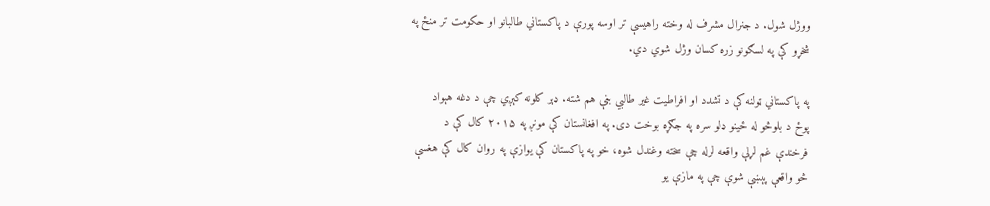ووژل شول. د جنرال مشرف له وخته راهیسې تر اوسه پورې د پاکستاني طالبانو او حکومت تر منځ په شخړو کې په لسګونو زره کسان وژل شوي دي.

په پاکستاني ټولنه کې د تشدد او افراطیت غیر طالبي بڼې هم شته. ډېر کلونه کېږي چې د دغه هېواد پوځ د بلوڅو له ځینو ډلو سره په جګړه بوخت دی. په افغانستان کې مونږ په ۲۰۱۵ کال کې د فرخندې غم لړلې واقعه لرله چې سخته وغندل شوه، خو په پاکستان کې یوازې په روان کال کې هغسې څو واقعې پېښې شوې چې په مازې یو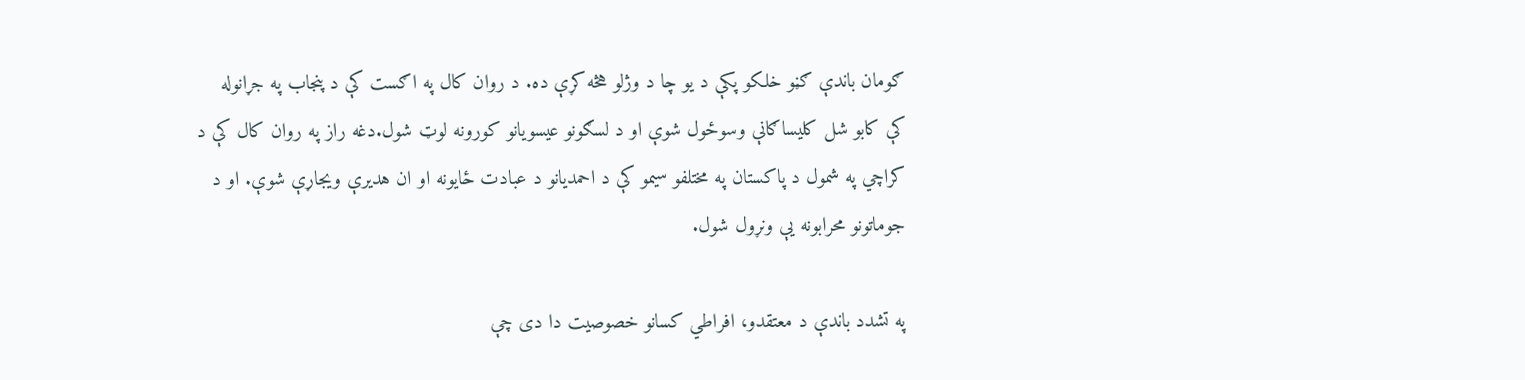ګومان باندې ګڼو خلکو پکې د یو چا د وژلو هڅه کړې ده. د روان کال په اګست کې د پنجاب په جړانوله کې کابو شل کلیساګانې وسوځول شوې او د لسګونو عیسویانو کورونه لوټ شول.دغه راز په روان کال کې د کراچي په شمول د پاکستان په مختلفو سیمو کې د احمدیانو د عبادت ځایونه او ان هدیرې ویجاړې شوې. او د جوماتونو محرابونه یې ونړول شول.

په تشدد باندې د معتقدو، افراطي کسانو خصوصیت دا دی چې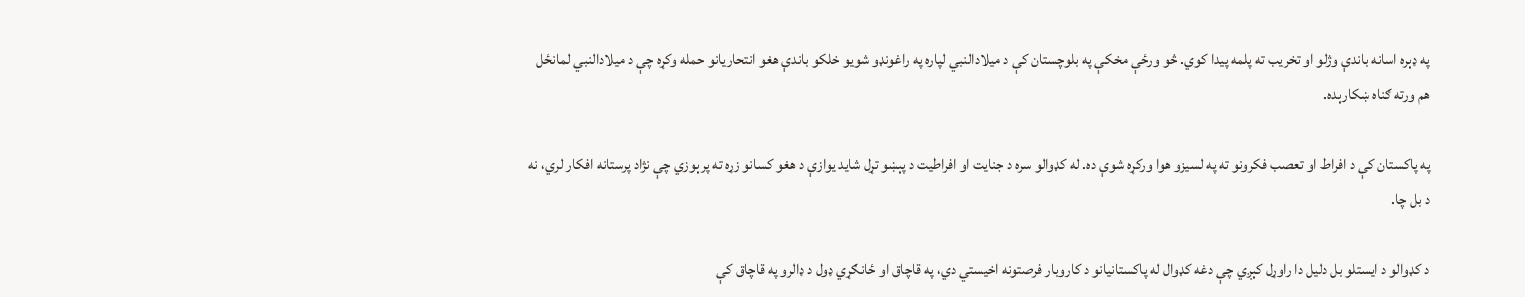په ډېره اسانه باندې وژلو او تخریب ته پلمه پیدا کوي. څو ورځې مخکې په بلوچستان کې د میلادالنبي لپاره په راغونډو شویو خلکو باندې هغو انتحاریانو حمله وکړه چې د میلادالنبي لمانځل هم ورته ګناه ښکارېده.

په پاکستان کې د افراط او تعصب فکرونو ته په لسیزو هوا ورکړه شوې ده. له کډوالو سره د جنایت او افراطیت د پېښو تړل شاید یوازې د هغو کسانو زړه ته پرېوزي چې نژاد پرستانه افکار لري، نه د بل چا.

د کډوالو د ایستلو بل دلیل دا راوړل کېږي چې دغه کډوال له پاکستانیانو د کاروبار فرصتونه اخیستي دي، په قاچاق او ځانګړي ډول د ډالرو په قاچاق کې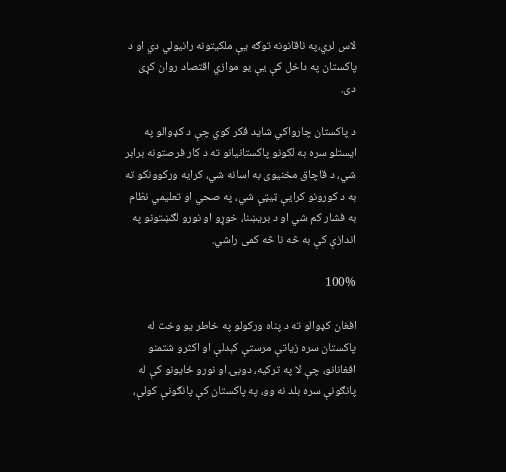لاس لري،په ناقانونه توګه یې ملکیتونه رانیولي دي او د پاکستان په داخل کې یې یو موازي اقتصاد روان کړی دی.

د پاکستان چارواکي شاید فکر کوي چې د کډوالو په ایستلو سره به لکونو پاکستانیانو ته د کار فرصتونه برابر شي، د قاچاق مخنیوی به اسانه شي، کرایه ورکوونکو ته به د کورونو کرایې ټیټې شي، په صحي او تعلیمي نظام به فشار کم شي او د بریښنا، خوړو او نورو لګښتونو په اندازې کې به څه نا څه کمی راشي.

100%

افغان کډوالو ته د پناه ورکولو په خاطر یو وخت له پاکستان سره زیاتې مرستې کېدلې او اکثرو شتمنو افغانانو، چې لا په ترکیه، دوبۍ او نورو ځایونو کې له پانګونې سره بلد نه وو، په پاکستان کې پانګونې کولې،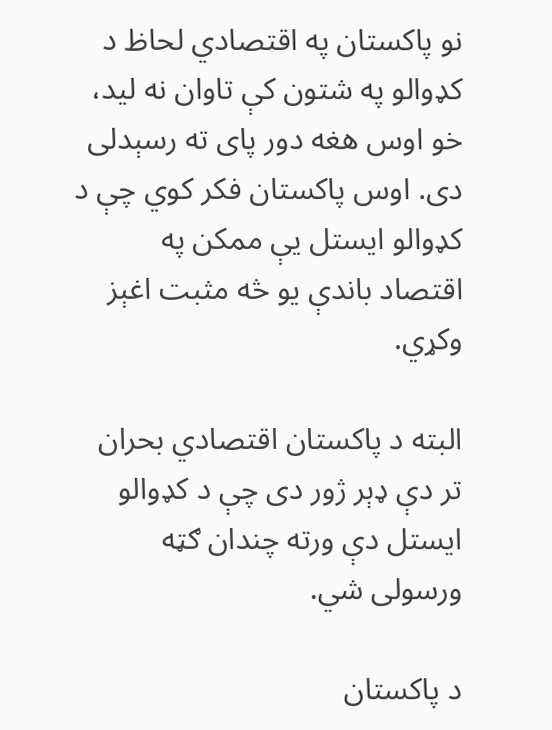نو پاکستان په اقتصادي لحاظ د کډوالو په شتون کې تاوان نه لید، خو اوس هغه دور پای ته رسېدلی دی. اوس پاکستان فکر کوي چې د کډوالو ایستل یې ممکن په اقتصاد باندې یو څه مثبت اغېز وکړي.

البته د پاکستان اقتصادي بحران تر دې ډېر ژور دی چې د کډوالو ایستل دې ورته چندان ګټه ورسولی شي.

د پاکستان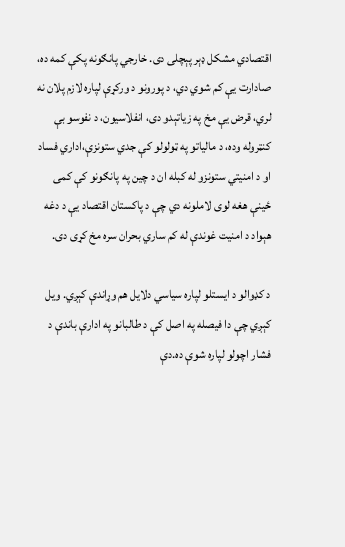اقتصادي مشکل ډېر پېچلی دی. خارجي پانګونه پکې کمه ده، صادارت یې کم شوي دي، د پورونو د ورکړې لپاره لازم پلان نه لري، قرض یې مخ په زیاتېدو دی، انفلاسیون، د نفوسو بې کنټروله وده، د مالیاتو په ټولولو کې جدي ستونزې،اداري فساد او د امنیتي ستونزو له کبله ان د چین په پانګونو کې کمی ځینې هغه لوی لاملونه دي چې د پاکستان اقتصاد یې د دغه هېواد د امنیت غوندې له کم ساري بحران سره مخ کړی دی.

د کډوالو د ایستلو لپاره سیاسي دلایل هم وړاندې کېږي. ویل کېږي چې دا فیصله په اصل کې د طالبانو په ادارې باندې د فشار اچولو لپاره شوې ده.دې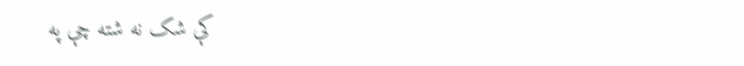کې شک نه شته چې په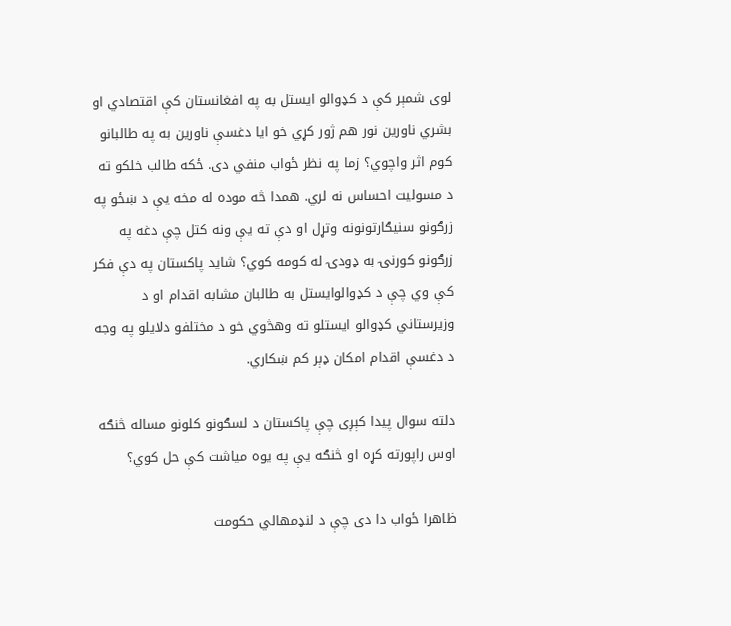لوی شمېر کې د کډوالو ایستل به په افغانستان کې اقتصادي او بشري ناورین نور هم ژور کړي خو ایا دغسې ناورین به په طالبانو کوم اثر واچوي؟ زما په نظر ځواب منفي دی. ځکه طالب خلکو ته د مسولیت احساس نه لري. همدا څه موده له مخه یې د ښځو په زرګونو سنیګارتونونه وتړل او دې ته یې ونه کتل چې دغه په زرګونو کورنۍ به ډودۍ له کومه کوي؟ شاید پاکستان په دې فکر کې وي چې د کډوالوایستل به طالبان مشابه اقدام او د وزیرستاني کډوالو ایستلو ته وهڅوي خو د مختلفو دلایلو په وجه د دغسې اقدام امکان ډېر کم ښکاري.

دلته سوال پیدا کېږی چې پاکستان د لسګونو کلونو مساله څنګه اوس راپورته کړه او څنګه یې په یوه میاشت کې حل کوي؟

ظاهرا ځواب دا دی چې د لنډمهالي حکومت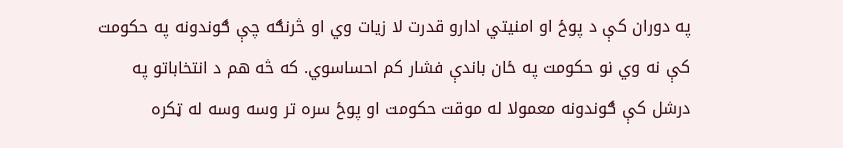په دوران کې د پوځ او امنیتي ادارو قدرت لا زیات وي او څرنګه چې ګوندونه په حکومت کې نه وي نو حکومت په ځان باندې فشار کم احساسوي. که څه هم د انتخاباتو په درشل کې ګوندونه معمولا له موقت حکومت او پوځ سره تر وسه وسه له ټکره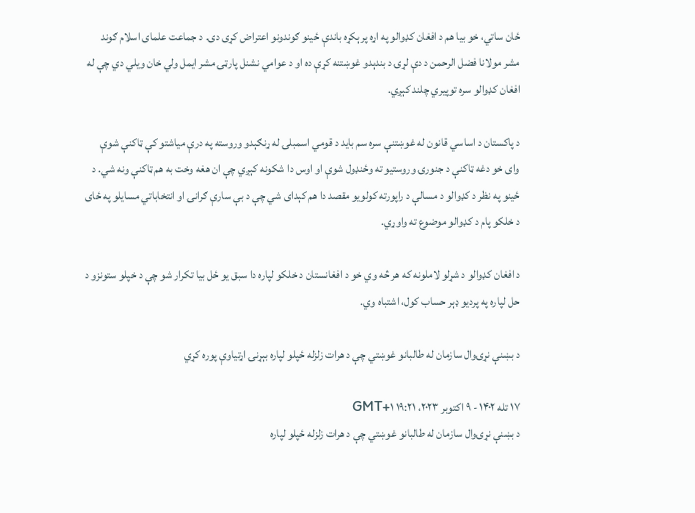ځان ساتي، خو بیا هم د افغان کډوالو په اړه پرېکړه باندې ځینو ګوندونو اعتراض کړی دی. د جماعت علمای اسلام ګوند مشر مولانا فضل الرحمن د دې لړۍ د بندېدو غوښتنه کړې ده او د عوامي نشنل پارټۍ مشر ایمل ولي خان ویلي دي چې له افغان کډوالو سره توپيري چلند کېږي.

د پاکستان د اساسي قانون له غوښتنې سره سم باید د قومي اسمبلۍ له ړنګېدو وروسته په درې میاشتو کې ټاکنې شوې وای خو دغه ټاکنې د جنورۍ وروستیو ته وځنډول شوې او اوس دا شکونه کېږي چې ان هغه وخت به هم ټاکنې ونه شي. د ځينو په نظر د کډوالو د مسالې د راپورته کولویو مقصد دا هم کېدای شي چې د بې سارې ګرانۍ او انتخاباتي مسایلو په ځای د خلکو پام د کډوالو موضوع ته واوړي.

د افغان کډوالو د شړلو لاملونه که هر څه وي خو د افغانستان د خلکو لپاره دا سبق یو ځل بیا تکرار شو چې د خپلو ستونزو د حل لپاره په پردیو ډېر حساب کول، اشتباه وي.

د بښنې نړۍوال سازمان له طالبانو غوښتي چې د هرات زلزله ځپلو لپاره بېړنۍ اړتیاوې پوره کړي

۱۷ تله ۱۴۰۲ - ۹ اکتوبر ۲۰۲۳، ۱۹:۲۱ GMT+۱
د بښنې نړۍوال سازمان له طالبانو غوښتي چې د هرات زلزله ځپلو لپاره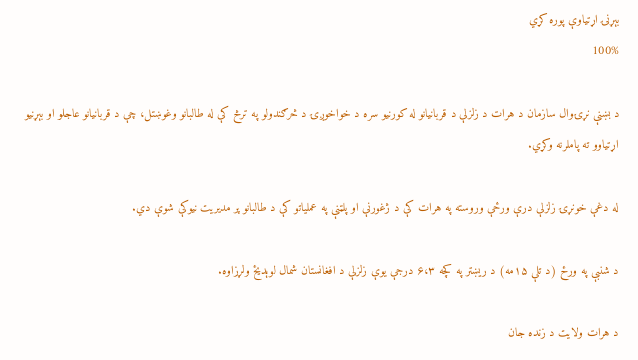بېړنۍ اړتیاوې پوره کړي
100%

د بښنې نړۍوال سازمان د هرات د زلزلې د قربانیانو له کورنیو سره د خواخوږۍ د څرګندولو په ترڅ کې له طالبانو وغوښتل، چې د قربانیانو عاجلو او بېړنیو اړتیاوو ته پاملرنه وکړي.

له دغې خونړۍ زلزلې درې ورځې وروسته په هرات کې د ژغورنې او پلټنې په عملیاتو کې د طالبانو پر مدیریت نیوکې شوې دي.

د شنبې په ورځ (د تلې ۱۵مه) د ریښتر په کچه ۶،۳ درجې یوې زلزلې د افغانستان شمال لوېدیځ ولړزاوه.

د هرات ولایت د زنده جان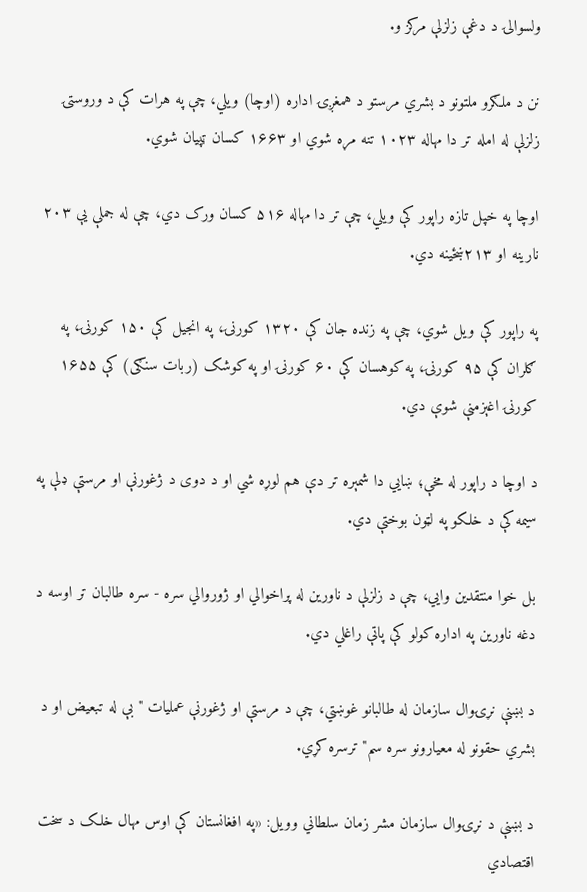ولسوالۍ د دغې زلزلې مرکز و.

نن د ملګرو ملتونو د بشري مرستو د همغږۍ اداره (اوچا) ویلي، چې په هرات کې د وروستۍ زلزلې له امله تر دا مهاله ۱۰۲۳ تنه مړه شوي او ۱۶۶۳ کسان ټپیان شوي.

اوچا په خپل تازه راپور کې ویلي، چې تر دا مهاله ۵۱۶ کسان ورک دي، چې له جملې یې ۲۰۳ نارینه او ۲۱۳ښځینه دي.

په راپور کې ویل شوي، چې په زنده جان کې ۱۳۲۰ کورنۍ، په انجیل کې ۱۵۰ کورنۍ، په ګلران کې ۹۵ کورنۍ، په کوهسان کې ۶۰ کورنۍ او په کوشک (ربات سنګی) کې ۱۶۵۵ کورنۍ اغېزمنې شوې دي.

د اوچا د راپور له مخې؛ ښايي دا شمېره تر دې هم لوړه شي او د دوی د ژغورنې او مرستې ډلې په سیمه کې د خلکو په لټون بوختې دي.

بل خوا منتقدین وايي، چې د زلزلې د ناورین له پراخوالي او ژوروالي سره - سره طالبان تر اوسه د دغه ناورین په اداره کولو کې پاتې راغلي دي.

د بښنې نړۍوال سازمان له طالبانو غوښتي، چې د مرستې او ژغورنې عملیات "بې له تبعیض او د بشري حقونو له معیارونو سره سم" ترسره کړي.

د بښنې د نړۍوال سازمان مشر زمان سلطاني وویل: «په افغانستان کې اوس مهال خلک د سخت اقتصادي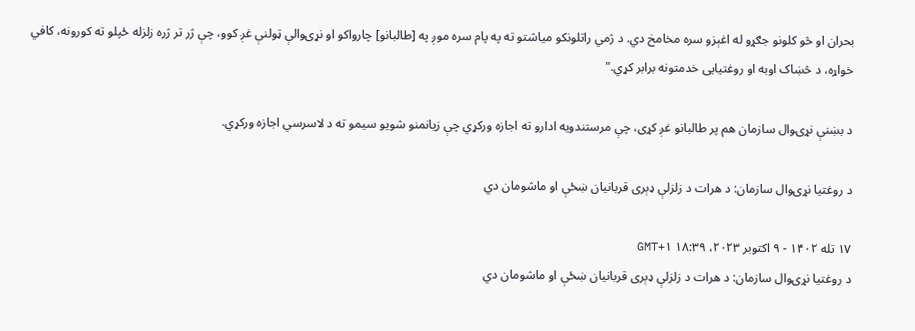بحران او څو کلونو جګړو له اغېزو سره مخامخ دي. د ژمي راتلونکو میاشتو ته په پام سره موږ په [طالبانو] چارواکو او نړۍوالې ټولنې غږ کوو، چې ژر تر ژره زلزله ځپلو ته کورونه، کافي خواړه، د څښاک اوبه او روغتیایی خدمتونه برابر کړي."

د بښنې نړۍوال سازمان هم پر طالبانو غږ کړی، چې مرستندویه ادارو ته اجازه ورکړي چې زیانمنو شویو سیمو ته د لاسرسي اجازه ورکړي.

د روغتیا نړۍوال سازمان: د هرات د زلزلې ډېری قربانیان ښځې او ماشومان دي

۱۷ تله ۱۴۰۲ - ۹ اکتوبر ۲۰۲۳، ۱۸:۳۹ GMT+۱
د روغتیا نړۍوال سازمان: د هرات د زلزلې ډېری قربانیان ښځې او ماشومان دي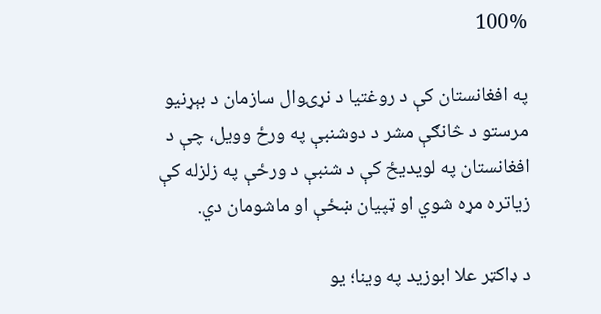100%

په افغانستان کې د روغتیا د نړۍوال سازمان د بېړنیو مرستو د څانګې مشر د دوشنبې په ورځ وویل، چې د افغانستان په لویدیځ کې د شنبې د ورځې په زلزله کې زیاتره مړه شوي او ټپیان ښځې او ماشومان دي.

د ډاکټر علا ابوزید په وینا؛ یو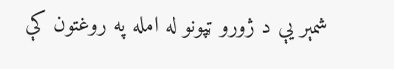شمېر یې د ژورو ټپونو له امله په روغتون کې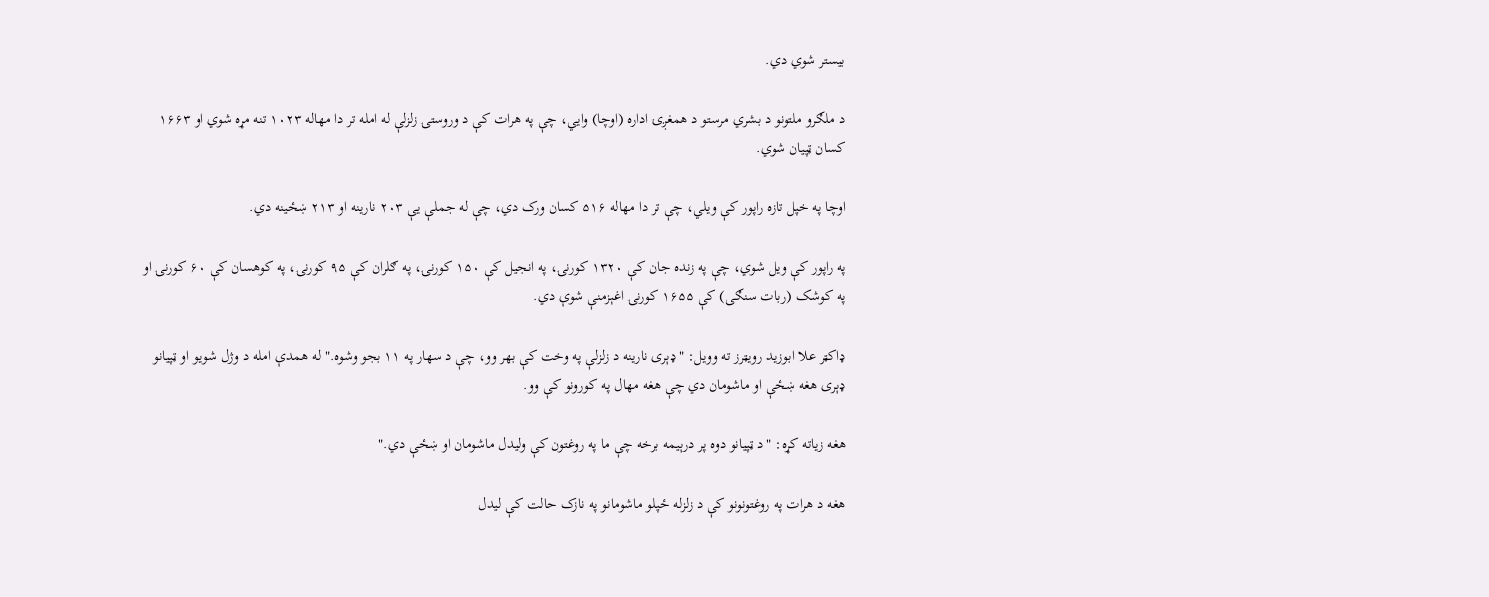بیستر شوي دي.

د ملګرو ملتونو د بشري مرستو د همغږۍ اداره (اوچا) وايي، چې په هرات کې د وروستۍ زلزلې له امله تر دا مهاله ۱۰۲۳ تنه مړه شوي او ۱۶۶۳ کسان ټپیان شوي.

اوچا په خپل تازه راپور کې ویلي، چې تر دا مهاله ۵۱۶ کسان ورک دي، چې له جملې یې ۲۰۳ نارینه او ۲۱۳ ښځینه دي.

په راپور کې ویل شوي، چې په زنده جان کې ۱۳۲۰ کورنۍ، په انجیل کې ۱۵۰ کورنۍ، په ګلران کې ۹۵ کورنۍ، په کوهسان کې ۶۰ کورنۍ او په کوشک (ربات سنګی) کې ۱۶۵۵ کورنۍ اغېزمنې شوې دي.

ډاکټر علا ابوزید رویټرز ته وویل: "ډېری نارینه د زلزلې په وخت کې بهر وو، چې د سهار په ۱۱ بجو وشوه." له همدې امله د وژل شویو او ټپیانو ډېری هغه ښځې او ماشومان دي چې هغه مهال په کورونو کې وو.

هغه زیاته کړه: "د ټپیانو دوه پر درېیمه برخه چې ما په روغتون کې ولیدل ماشومان او ښځې دي."

هغه د هرات په روغتونونو کې د زلزله ځپلو ماشومانو په نازک حالت کې لیدل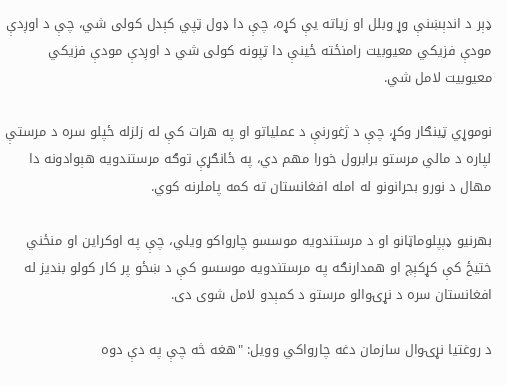ډېر د اندېښنې وړ وبلل او زیاته یې کړه، چې دا ډول ټپي کېدل کولی شي، چې د اوږدې مودې فزیکي معیوبیت رامنځته ځینې دا ټپونه کولی شي د اوږدې مودې فزیکي معیوبیت لامل شي.

نوموړي ټینګار وکړ، چې د ژغورنې د عملیاتو او په هرات کې له زلزله ځپلو سره د مرستې لپاره د مالي مرستو برابرول خورا مهم دي، په ځانګړې توګه مرستندویه هېوادونه دا مهال د نورو بحرانونو له امله افغانستان ته کمه پاملرنه کوي.

بهرنیو ډېپلوماټانو او د مرستندویه موسسو چارواکو ویلي، چې په اوکراین او منځني ختیځ کې کړکېچ او همدارنګه په مرستندویه موسسو کې د ښځو پر کار کولو بندیز له افغانستان سره د نړۍوالو مرستو د کمېدو لامل شوی دی.

د روغتیا نړۍوال سازمان دغه چارواکي وویل: "هغه څه چې په دې دوه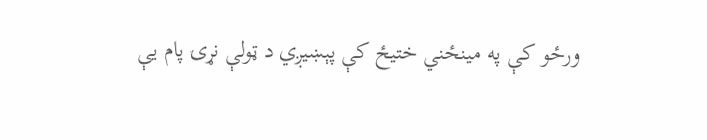ورځو کې په مینځني ختیځ کې پېښیږي د ټولې نړۍ پام یې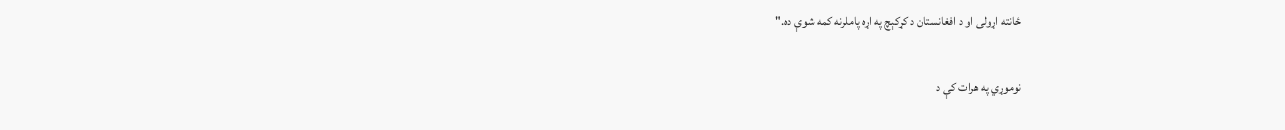ځانته اړولی او د افغانستان د کړکېچ په اړه پاملرنه کمه شوې ده."

نوموړي په هرات کې د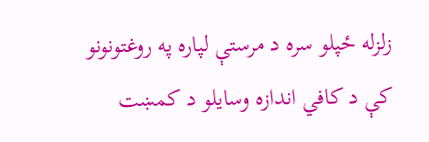زلزله ځپلو سره د مرستې لپاره په روغتونونو کې د کافي اندازه وسایلو د کمښت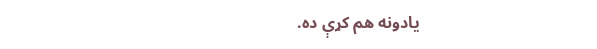یادونه هم کړې ده.